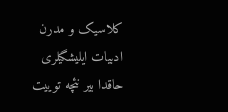کلاسیک و مدرن ادبیات ایلیشگیلری حاقدا بیر نئچه توییت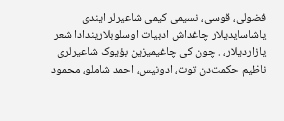فضولی، قوسی، نسیمی کیمی شاعیرلر ایندی یاشاسایدیلار چاغداش ادبیات اوسلوبلاریندادا شعر یازاردیلار، . چون کی چاغیمیزین بؤیوک شاعیرلری ناظیم حکمت‌دن توت، ادونیس، احمد شاملو، محمود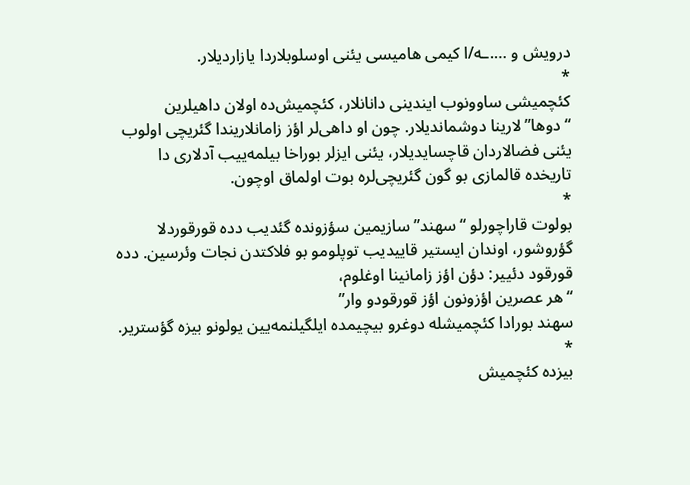درویش و ….ـه/ا کیمی هامیسی یئنی اوسلوبلاردا یازاردیلار.
*
کئچمیشی ساوونوب ایندینی دانانلار، کئچمیش‌ده اولان داهیلرین “دوها”لارینا دوشماندیلار. چون او داهی‌لر اؤز زامانلاریندا گئریچی اولوب یئنی فضالاردان قاچسایدیلار، یئنی ایزلر بوراخا بیلمه‌ییب آدلاری دا تاریخده قالمازی بو گون گئریچی‌لره بوت اولماق اوچون.
*
بولوت قاراچورلو “سهند” سازیمین سؤزونده گئدیب دده قورقوردلا گؤروشور، اوندان ایستیر قاییدیب توپلومو بو فلاکتدن نجات وئرسین. دده قورقود دئییر: دؤن اؤز زامانینا اوغلوم،
“هر عصرین اؤزونون اؤز قورقودو وار”
سهند بورادا کئچمیشله دوغرو بیچیمده ایلگیلنمه‌یین یولونو بیزه گؤستریر.
*
بیزده کئچمیش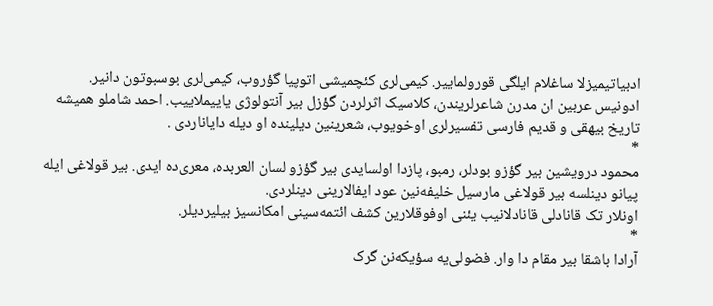ادبیاتیمیزلا ساغلام ایلگی قورولماییر. کیمی‌لری کئچمیشی اتوپیا گؤروب،‌ کیمی‌لری بوسبوتون دانیر. ادونیس عربین ان مدرن شاعرلریندن، کلاسیک اثرلردن گؤزل بیر آنتولوژی یاییملاییب‌. احمد شاملو همیشه تاریخ بیهقی و قدیم فارسی تفسیرلری اوخویوب، شعرینین دیلینده او دیله دایاناردی .
*
محمود درویشین بیر گؤزو بودلر، رمبو، پازدا اولسایدی بیر گؤزو لسان العربده، معری‌ده ایدی. بیر قولاغی ایله پیانو دینلسه‌ بیر قولاغی مارسیل خلیفه‌نین عود ایفالارینی دینلردی.
اونلار تک قانادلی قانادلانیب یئنی اوفوقلارین کشف ائتمه‌سینی امکانسیز بیلیردیلر.
*
آرادا باشقا بیر مقام دا وار. فضولی‌یه سؤیکه‌نن گرک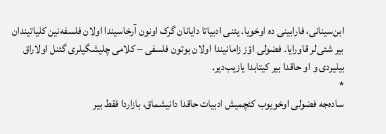ابن‌سینانی، فارابینی‌ ده اوخویا. یئنی ادبیاتا دایانان گرک اونون آرخاسیندا اولان فلسفه‌نین کلیاتیندان بیر شئی‌لر قاورایا. فضولی اؤز زامانیندا اولان بوتون فلسفی – کلامی چلیشگیلری گئنل اولاراق بیلیردی و او حاقدا بیر کیتابدا یازیب‌دیر.
*
ساده‌جه فضولی اوخویوب کئچمیش ادبیات حاقدا دانیشماق، بازاردا فقط بیر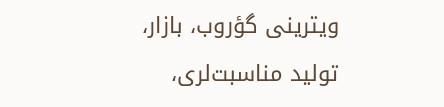ویترینی گؤروب، بازار،‌ تولید مناسبت‌لری،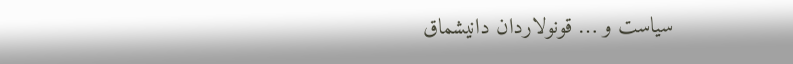سیاست و … قونولاردان دانیشماق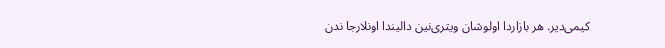کیمی‌دیر. هر بازاردا اولوشان ویتری‌نین دالیندا اونلارجا ندن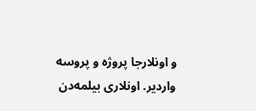و اونلارجا پروژه و پروسه واردیر. اونلاری بیلمه‌دن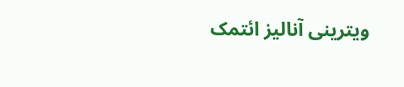ویترینی آنالیز ائتمک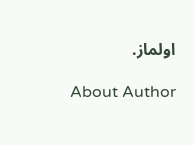اولماز.

About Author